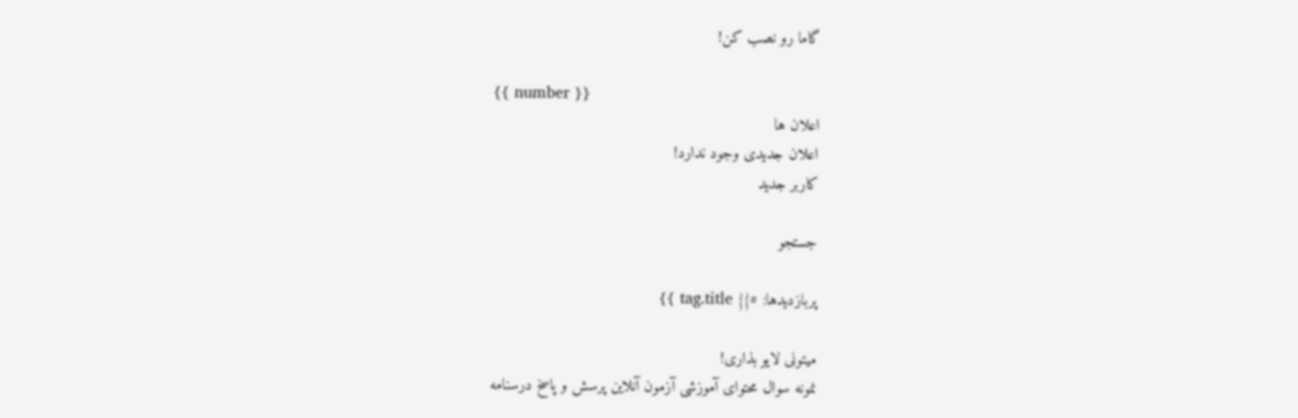گاما رو نصب کن!

{{ number }}
اعلان ها
اعلان جدیدی وجود ندارد!
کاربر جدید

جستجو

پربازدیدها: #{{ tag.title }}

میتونی لایو بذاری!
نمونه سوال محتوای آموزشی آزمون آنلاین پرسش و پاسخ درسنامه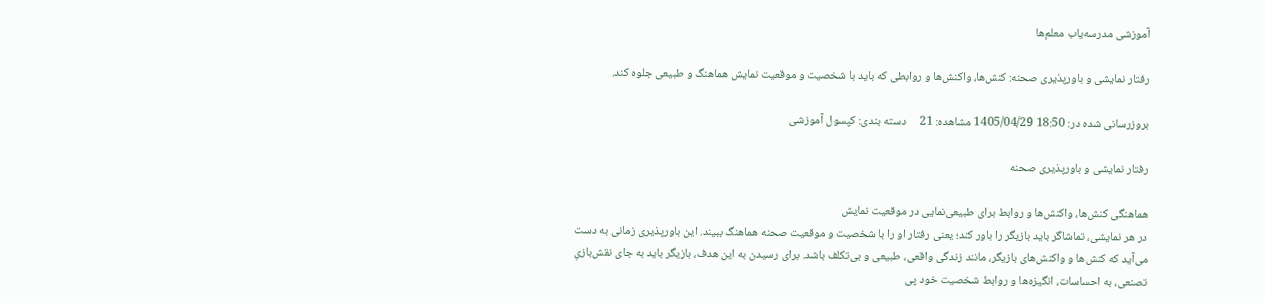آموزشی مدرسه‌یاب معلم‌ها

رفتار نمایشی و باورپذیری صحنه: کنش‌ها، واکنش‌ها و روابطی که باید با شخصیت و موقعیت نمایش هماهنگ و طبیعی جلوه کند.

بروزرسانی شده در: 18:50 1405/04/29 مشاهده: 21     دسته بندی: کپسول آموزشی

رفتار نمایشی و باورپذیری صحنه

هماهنگی کنش‌ها، واکنش‌ها و روابط برای طبیعی‌نمایی در موقعیت نمایش
در هر نمایشی، تماشاگر باید بازیگر را باور کند؛ یعنی رفتار او را با شخصیت و موقعیت صحنه هماهنگ ببیند. این باورپذیری زمانی به دست می‌آید که کنش‌ها و واکنش‌های بازیگر، مانند زندگی واقعی، طبیعی و بی‌تکلف باشد. برای رسیدن به این هدف، بازیگر باید به جای نقش‌بازیِ تصنعی، به احساسات، انگیزه‌ها و روابط شخصیت خود پی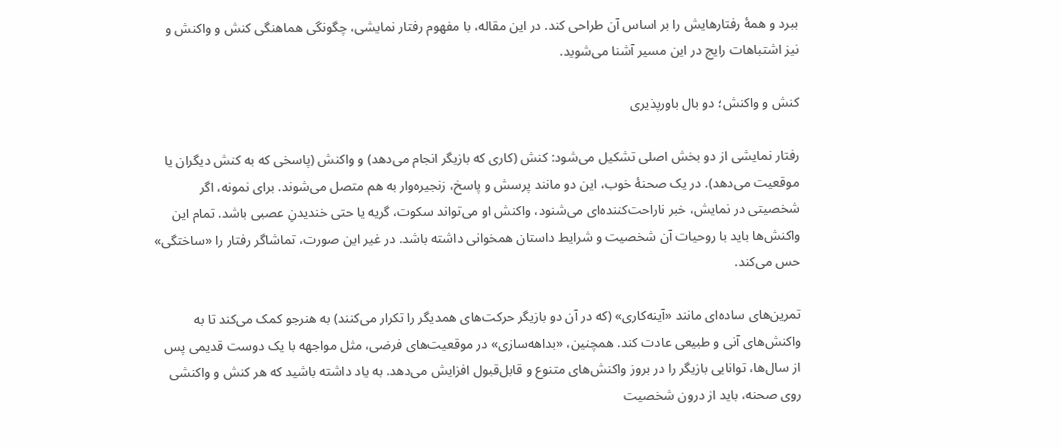ببرد و همهٔ رفتارهایش را بر اساس آن طراحی کند. در این مقاله، با مفهوم رفتار نمایشی، چگونگی هماهنگی کنش و واکنش و نیز اشتباهات رایج در این مسیر آشنا می‌شوید.

کنش و واکنش؛ دو بال باورپذیری

رفتار نمایشی از دو بخش اصلی تشکیل می‌شود: کنش (کاری که بازیگر انجام می‌دهد) و واکنش (پاسخی که به کنش دیگران یا موقعیت می‌دهد). در یک صحنهٔ خوب، این دو مانند پرسش و پاسخ، زنجیره‌وار به هم متصل می‌شوند. برای نمونه، اگر شخصیتی در نمایش، خبر ناراحت‌کننده‌ای می‌شنود، واکنش او می‌تواند سکوت، گریه یا حتی خندیدنِ عصبی باشد. تمام این واکنش‌ها باید با روحیات آن شخصیت و شرایط داستان همخوانی داشته باشد. در غیر این صورت، تماشاگر رفتار را «ساختگی» حس می‌کند.

تمرین‌های ساده‌ای مانند «آینه‌کاری» (که در آن دو بازیگر حرکت‌های همدیگر را تکرار می‌کنند) به هنرجو کمک می‌کند تا به واکنش‌های آنی و طبیعی عادت کند. همچنین، «بداهه‌سازی» در موقعیت‌های فرضی، مثل مواجهه با یک دوست قدیمی پس از سال‌ها، توانایی بازیگر را در بروز واکنش‌های متنوع و قابل‌قبول افزایش می‌دهد. به یاد داشته باشید که هر کنش و واکنشی روی صحنه، باید از درون شخصیت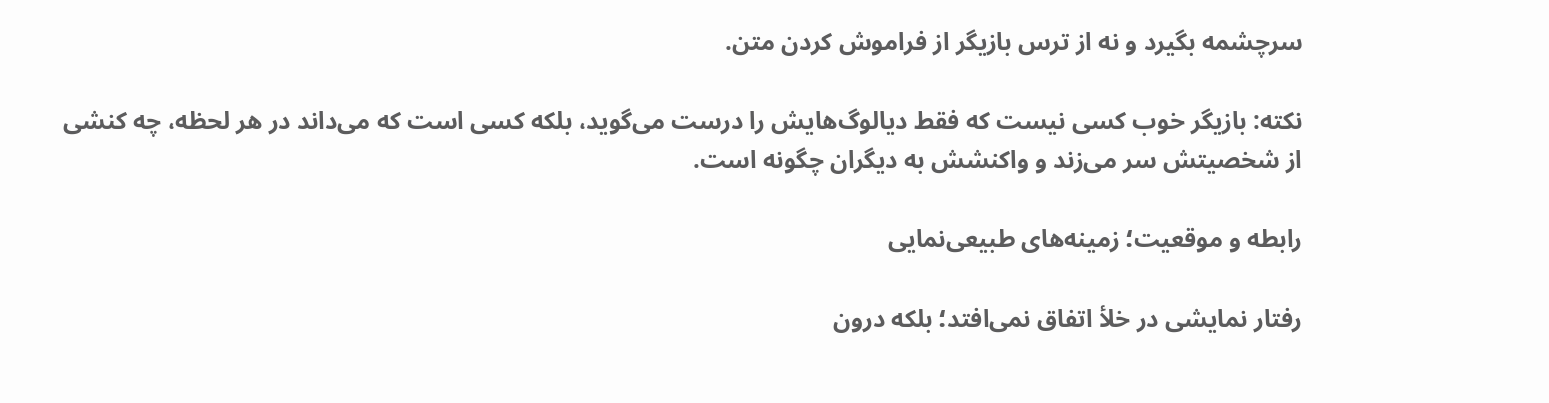سرچشمه بگیرد و نه از ترس بازیگر از فراموش کردن متن.

نکته: بازیگر خوب کسی نیست که فقط دیالوگ‌هایش را درست می‌گوید، بلکه کسی است که می‌داند در هر لحظه، چه کنشی از شخصیتش سر می‌زند و واکنشش به دیگران چگونه است.

رابطه و موقعیت؛ زمینه‌های طبیعی‌نمایی

رفتار نمایشی در خلأ اتفاق نمی‌افتد؛ بلکه درون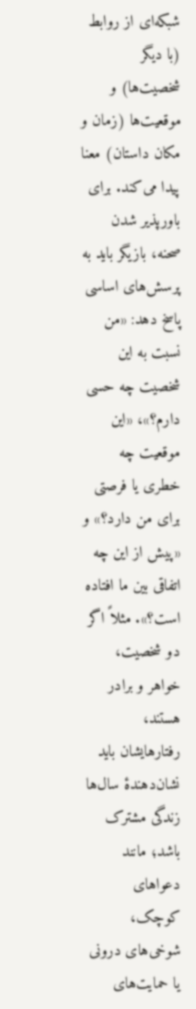شبکه‌ای از روابط (با دیگر شخصیت‌ها) و موقعیت‌ها (زمان و مکان داستان) معنا پیدا می‌کند. برای باورپذیر شدن صحنه، بازیگر باید به پرسش‌های اساسی پاسخ دهد: «من نسبت به این شخصیت چه حسی دارم؟»، «این موقعیت چه خطری یا فرصتی برای من دارد؟» و «پیش از این چه اتفاقی بین ما افتاده است؟». مثلاً اگر دو شخصیت، خواهر و برادر هستند، رفتارهایشان باید نشان‌دهندهٔ سال‌ها زندگی مشترک باشد؛ مانند دعواهای کوچک، شوخی‌های درونی یا حمایت‌های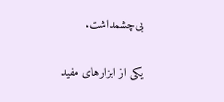بی‌چشمداشت.

یکی از ابزارهای مفید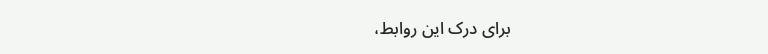برای درک این روابط،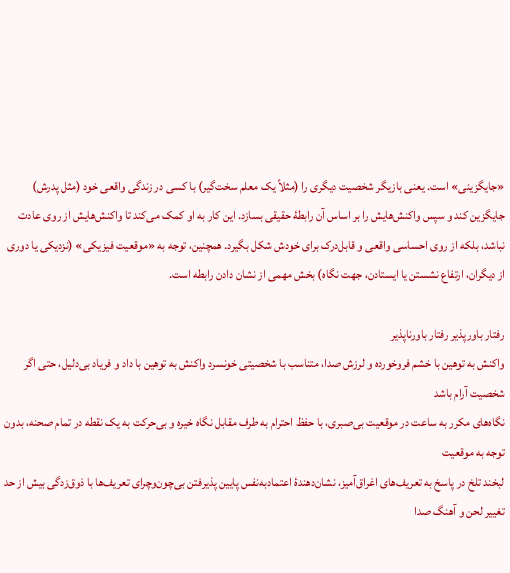«جایگزینی» است. یعنی بازیگر شخصیت دیگری را (مثلاً یک معلم سخت‌گیر) با کسی در زندگی واقعی خود (مثل پدرش) جایگزین کند و سپس واکنش‌هایش را بر اساس آن رابطهٔ حقیقی بسازد. این کار به او کمک می‌کند تا واکنش‌هایش از روی عادت نباشد، بلکه از روی احساسی واقعی و قابل‌درک برای خودش شکل بگیرد. همچنین، توجه به «موقعیت فیزیکی» (نزدیکی یا دوری از دیگران، ارتفاع نشستن یا ایستادن، جهت نگاه) بخش مهمی از نشان دادن رابطه است.

رفتار باورپذیر رفتار باورناپذیر
واکنش به توهین با خشم فروخورده و لرزش صدا، متناسب با شخصیتی خونسرد واکنش به توهین با داد و فریاد بی‌دلیل، حتی اگر شخصیت آرام باشد
نگاه‌های مکرر به ساعت در موقعیت بی‌صبری، با حفظ احترام به طرف مقابل نگاه خیره و بی‌حرکت به یک نقطه در تمام صحنه، بدون توجه به موقعیت
لبخند تلخ در پاسخ به تعریف‌های اغراق‌آمیز، نشان‌دهندهٔ اعتمادبه‌نفس پایین پذیرفتن بی‌چون‌وچرای تعریف‌ها با ذوق‌زدگی بیش از حد
تغییر لحن و آهنگ صدا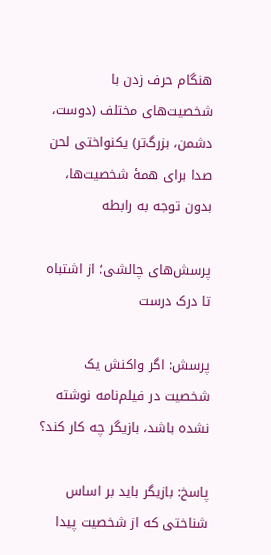هنگام حرف زدن با شخصیت‌های مختلف (دوست، دشمن، بزرگ‌تر) یکنواختی لحن صدا برای همهٔ شخصیت‌ها، بدون توجه به رابطه

پرسش‌های چالشی؛ از اشتباه تا درک درست

پرسش: اگر واکنش یک شخصیت در فیلم‌نامه نوشته نشده باشد، بازیگر چه کار کند؟

پاسخ: بازیگر باید بر اساس شناختی که از شخصیت پیدا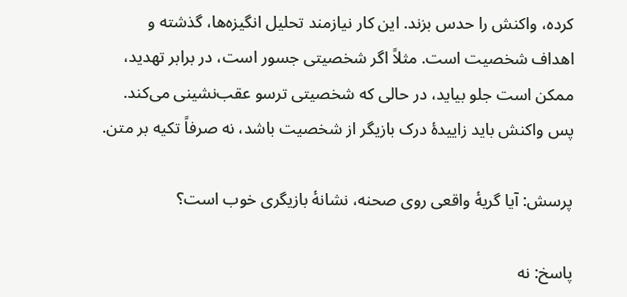کرده، واکنش را حدس بزند. این کار نیازمند تحلیل انگیزه‌ها، گذشته و اهداف شخصیت است. مثلاً اگر شخصیتی جسور است، در برابر تهدید، ممکن است جلو بیاید، در حالی که شخصیتی ترسو عقب‌نشینی می‌کند. پس واکنش باید زاییدهٔ درک بازیگر از شخصیت باشد، نه صرفاً تکیه بر متن.

پرسش: آیا گریهٔ واقعی روی صحنه، نشانهٔ بازیگری خوب است؟

پاسخ: نه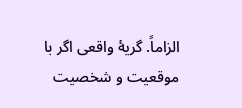الزاماً. گریهٔ واقعی اگر با موقعیت و شخصیت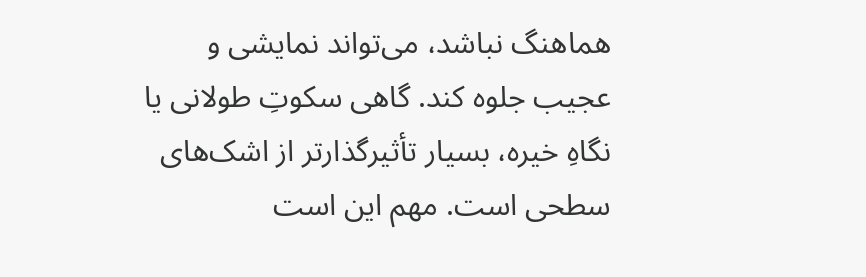هماهنگ نباشد، می‌تواند نمایشی و عجیب جلوه کند. گاهی سکوتِ طولانی یا نگاهِ خیره، بسیار تأثیرگذارتر از اشک‌های سطحی است. مهم این است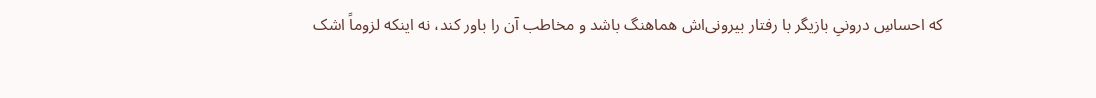که احساسِ درونیِ بازیگر با رفتار بیرونی‌اش هماهنگ باشد و مخاطب آن را باور کند، نه اینکه لزوماً اشک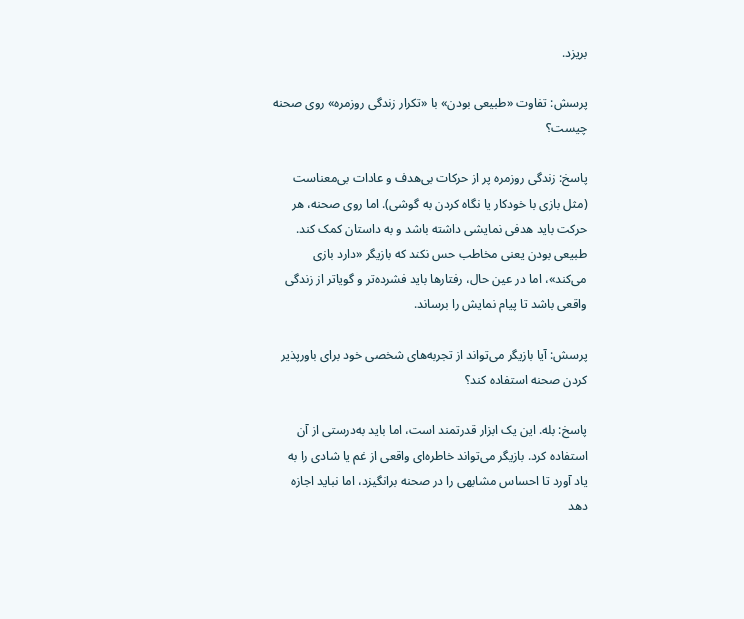بریزد.

پرسش: تفاوت «طبیعی بودن» با «تکرار زندگی روزمره» روی صحنه چیست؟

پاسخ: زندگی روزمره پر از حرکات بی‌هدف و عادات بی‌معناست (مثل بازی با خودکار یا نگاه کردن به گوشی). اما روی صحنه، هر حرکت باید هدفی نمایشی داشته باشد و به داستان کمک کند. طبیعی بودن یعنی مخاطب حس نکند که بازیگر «دارد بازی می‌کند»، اما در عین حال، رفتارها باید فشرده‌تر و گویاتر از زندگی واقعی باشد تا پیام نمایش را برساند.

پرسش: آیا بازیگر می‌تواند از تجربه‌های شخصی خود برای باورپذیر کردن صحنه استفاده کند؟

پاسخ: بله. این یک ابزار قدرتمند است، اما باید به‌درستی از آن استفاده کرد. بازیگر می‌تواند خاطره‌ای واقعی از غم یا شادی را به یاد آورد تا احساس مشابهی را در صحنه برانگیزد، اما نباید اجازه دهد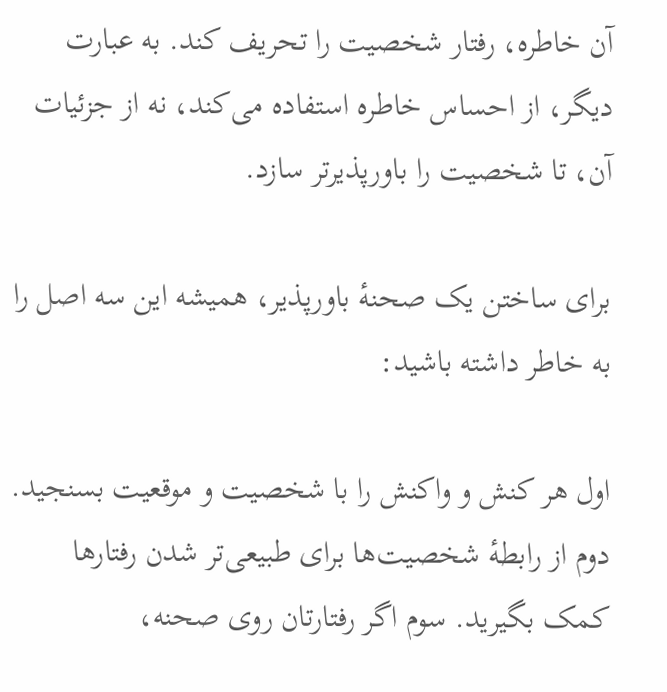آن خاطره، رفتار شخصیت را تحریف کند. به عبارت دیگر، از احساس خاطره استفاده می‌کند، نه از جزئیات آن، تا شخصیت را باورپذیرتر سازد.

برای ساختن یک صحنهٔ باورپذیر، همیشه این سه اصل را به خاطر داشته باشید:

اول هر کنش و واکنش را با شخصیت و موقعیت بسنجید. دوم از رابطهٔ شخصیت‌ها برای طبیعی‌تر شدن رفتارها کمک بگیرید. سوم اگر رفتارتان روی صحنه،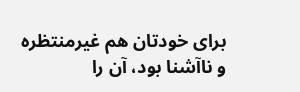برای خودتان هم غیرمنتظره و ناآشنا بود، آن را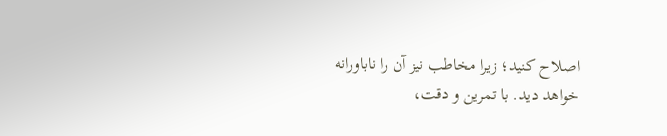اصلاح کنید؛ زیرا مخاطب نیز آن را ناباورانه خواهد دید. با تمرین و دقت،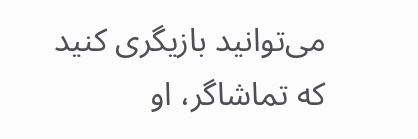می‌توانید بازیگری کنید که تماشاگر، او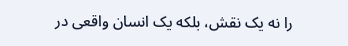را نه یک نقش، بلکه یک انسان واقعی در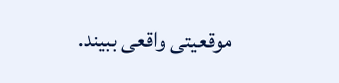موقعیتی واقعی ببیند.